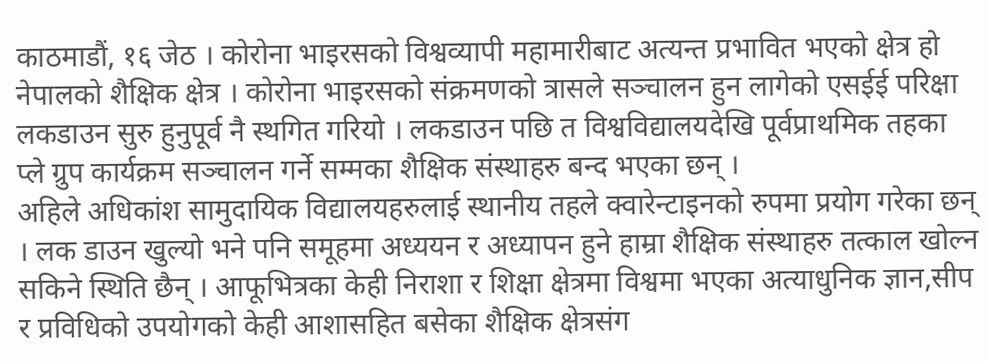काठमाडौं, १६ जेठ । कोरोना भाइरसको विश्वव्यापी महामारीबाट अत्यन्त प्रभावित भएको क्षेत्र हो नेपालको शैक्षिक क्षेत्र । कोरोना भाइरसको संक्रमणको त्रासले सञ्चालन हुन लागेको एसईई परिक्षा लकडाउन सुरु हुनुपूर्व नै स्थगित गरियो । लकडाउन पछि त विश्वविद्यालयदेखि पूर्वप्राथमिक तहका प्ले ग्रुप कार्यक्रम सञ्चालन गर्ने सम्मका शैक्षिक संस्थाहरु बन्द भएका छन् ।
अहिले अधिकांश सामुदायिक विद्यालयहरुलाई स्थानीय तहले क्वारेन्टाइनको रुपमा प्रयोग गरेका छन् । लक डाउन खुल्यो भने पनि समूहमा अध्ययन र अध्यापन हुने हाम्रा शैक्षिक संस्थाहरु तत्काल खोल्न सकिने स्थिति छैन् । आफूभित्रका केही निराशा र शिक्षा क्षेत्रमा विश्वमा भएका अत्याधुनिक ज्ञान,सीप र प्रविधिको उपयोगको केही आशासहित बसेका शैक्षिक क्षेत्रसंग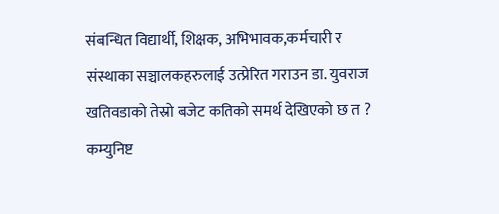संबन्धित विद्यार्थी, शिक्षक, अभिभावक,कर्मचारी र संस्थाका सञ्चालकहरुलाई उत्प्रेरित गराउन डा. युवराज खतिवडाको तेस्रो बजेट कतिको समर्थ देखिएको छ त ? कम्युनिष्ट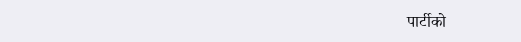पार्टीको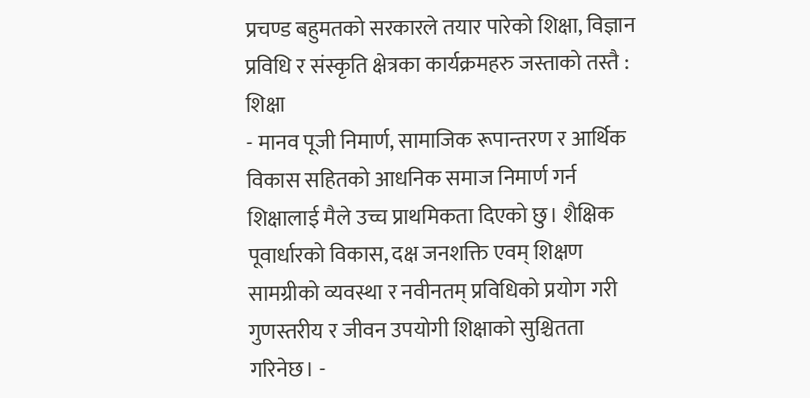प्रचण्ड बहुमतको सरकारले तयार पारेको शिक्षा, विज्ञान प्रविधि र संस्कृति क्षेत्रका कार्यक्रमहरु जस्ताको तस्तै :
शिक्षा
- मानव पूजी निमार्ण, सामाजिक रूपान्तरण र आर्थिक विकास सहितको आधनिक समाज निमार्ण गर्न शिक्षालाई मैले उच्च प्राथमिकता दिएको छु। शैक्षिक पूवार्धारको विकास, दक्ष जनशक्ति एवम् शिक्षण सामग्रीको व्यवस्था र नवीनतम् प्रविधिको प्रयोग गरी गुणस्तरीय र जीवन उपयोगी शिक्षाको सुश्चितता
गरिनेछ। -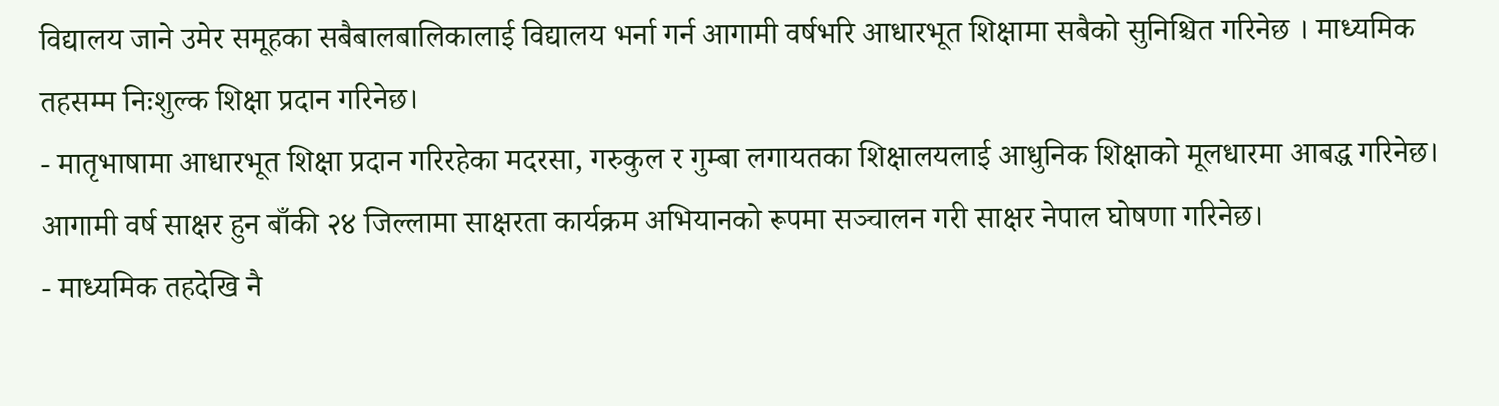विद्यालय जाने उमेर समूहका सबैबालबालिकालाई विद्यालय भर्ना गर्न आगामी वर्षभरि आधारभूत शिक्षामा सबैको सुनिश्चित गरिनेछ । माध्यमिक तहसम्म निःशुल्क शिक्षा प्रदान गरिनेछ।
- मातृभाषामा आधारभूत शिक्षा प्रदान गरिरहेका मदरसा, गरुकुल र गुम्बा लगायतका शिक्षालयलाई आधुनिक शिक्षाको मूलधारमा आबद्ध गरिनेछ। आगामी वर्ष साक्षर हुन बाँकी २४ जिल्लामा साक्षरता कार्यक्रम अभियानको रूपमा सञ्चालन गरी साक्षर नेपाल घोषणा गरिनेछ।
- माध्यमिक तहदेखि नै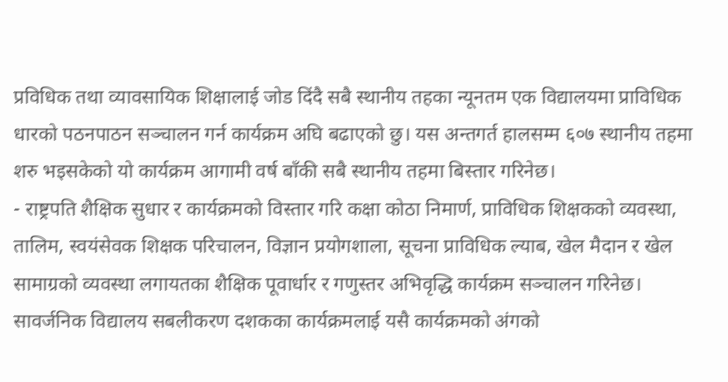प्रविधिक तथा व्यावसायिक शिक्षालाई जोड दिंदै सबै स्थानीय तहका न्यूनतम एक विद्यालयमा प्राविधिक धारको पठनपाठन सञ्चालन गर्न कार्यक्रम अघि बढाएको छु। यस अन्तगर्त हालसम्म ६०७ स्थानीय तहमा शरु भइसकेको यो कार्यक्रम आगामी वर्ष बाँकी सबै स्थानीय तहमा बिस्तार गरिनेछ।
- राष्ट्रपति शैक्षिक सुधार र कार्यक्रमको विस्तार गरि कक्षा कोठा निमार्ण, प्राविधिक शिक्षकको व्यवस्था, तालिम, स्वयंसेवक शिक्षक परिचालन, विज्ञान प्रयोगशाला, सूचना प्राविधिक ल्याब, खेल मैदान र खेल सामाग्रको व्यवस्था लगायतका शैक्षिक पूवार्धार र गणुस्तर अभिवृद्धि कार्यक्रम सञ्चालन गरिनेछ। सावर्जनिक विद्यालय सबलीकरण दशकका कार्यक्रमलाई यसै कार्यक्रमको अंगको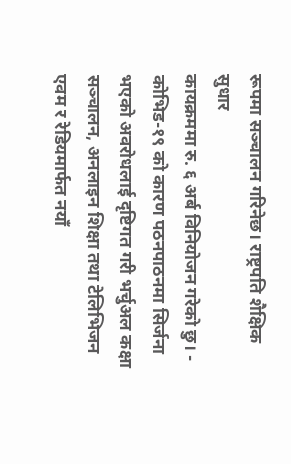रूपमा सञ्चालन गरिनेछ। राष्ट्रपति शैक्षिक सुधार
कायक्रममा रु. ६ अर्ब विनियोजन गरेको छु। - कोभिड-१९ को कारण पठनपाठनमा सिर्जना भएको अवरोधलाई दृष्टिगत गरी भर्चुअल कक्षा सञ्चालन, अनलाइन शिक्षा तथा टेलिभिजन एवम र रेडियमार्फत नयाँ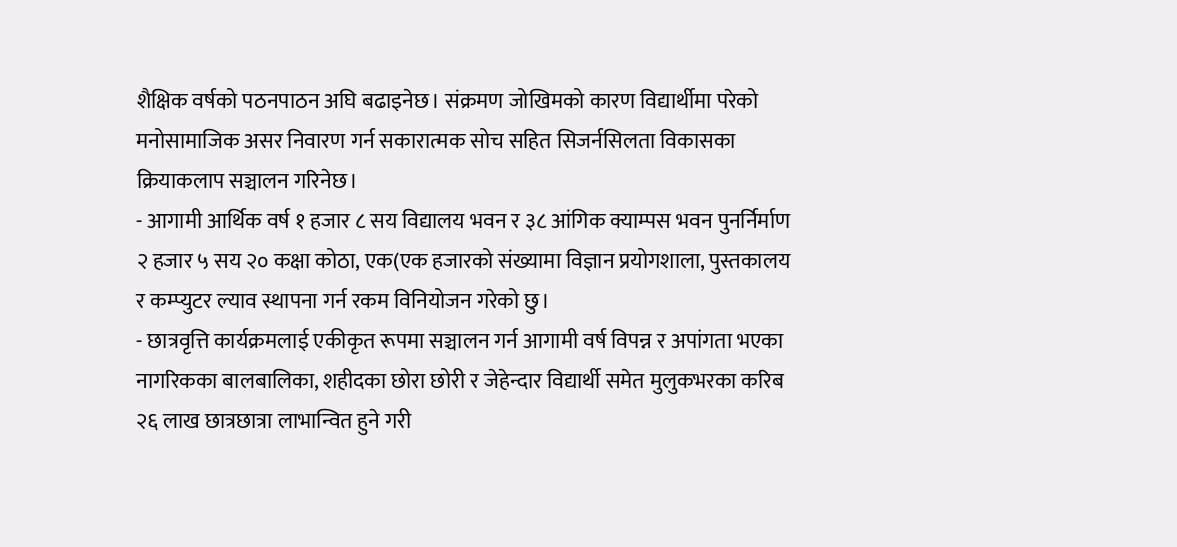शैक्षिक वर्षको पठनपाठन अघि बढाइनेछ। संक्रमण जोखिमको कारण विद्यार्थीमा परेको मनोसामाजिक असर निवारण गर्न सकारात्मक सोच सहित सिजर्नसिलता विकासका क्रियाकलाप सञ्चालन गरिनेछ।
- आगामी आर्थिक वर्ष १ हजार ८ सय विद्यालय भवन र ३८ आंगिक क्याम्पस भवन पुनर्निर्माण २ हजार ५ सय २० कक्षा कोठा, एक(एक हजारको संख्यामा विज्ञान प्रयोगशाला, पुस्तकालय र कम्प्युटर ल्याव स्थापना गर्न रकम विनियोजन गरेको छु।
- छात्रवृत्ति कार्यक्रमलाई एकीकृत रूपमा सञ्चालन गर्न आगामी वर्ष विपन्न र अपांगता भएका नागरिकका बालबालिका, शहीदका छोरा छोरी र जेहेन्दार विद्यार्थी समेत मुलुकभरका करिब २६ लाख छात्रछात्रा लाभान्वित हुने गरी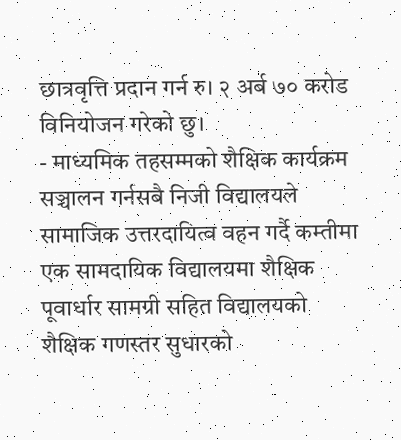छात्रवृत्ति प्रदान गर्न रु। २ अर्ब ७० करोड विनियोजन गरेको छु।
- माध्यमिक तहसम्मको शैक्षिक कार्यक्रम सञ्चालन गर्नसबै निजी विद्यालयले सामाजिक उत्तरदायित्व वहन गर्दै कम्तीमा एक सामदायिक विद्यालयमा शैक्षिक पूवार्धार सामग्री सहित विद्यालयको शैक्षिक गणस्तर सुधारको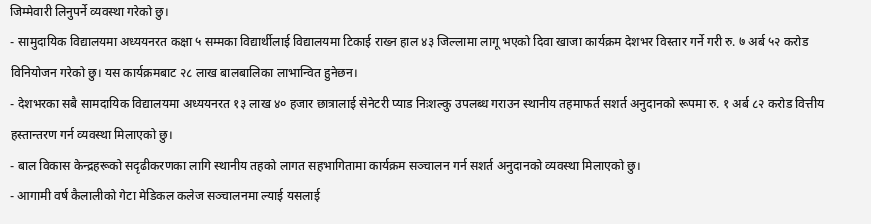जिम्मेवारी लिनुपर्ने व्यवस्था गरेको छु।
- सामुदायिक विद्यालयमा अध्ययनरत कक्षा ५ सम्मका विद्यार्थीलाई विद्यालयमा टिकाई राख्न हाल ४३ जिल्लामा लागू भएको दिवा खाजा कार्यक्रम देशभर विस्तार गर्ने गरी रु. ७ अर्ब ५२ करोड विनियोजन गरेको छु। यस कार्यक्रमबाट २८ लाख बालबालिका लाभान्वित हुनेछन।
- देशभरका सबै सामदायिक विद्यालयमा अध्ययनरत १३ लाख ४० हजार छात्रालाई सेनेटरी प्याड निःशल्कु उपलब्ध गराउन स्थानीय तहमाफर्त सशर्त अनुदानको रूपमा रु. १ अर्ब ८२ करोड वित्तीय हस्तान्तरण गर्न व्यवस्था मिलाएको छु।
- बाल विकास केन्द्रहरूको सदृढीकरणका लागि स्थानीय तहको लागत सहभागितामा कार्यक्रम सञ्चालन गर्न सशर्त अनुदानको व्यवस्था मिलाएको छु।
- आगामी वर्ष कैलालीको गेटा मेडिकल कलेज सञ्चालनमा ल्याई यसलाई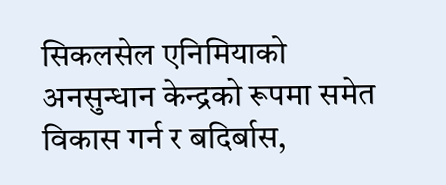सिकलसेल एनिमियाको अनसुन्धान केन्द्रको रूपमा समेत
विकास गर्न र बदिर्बास,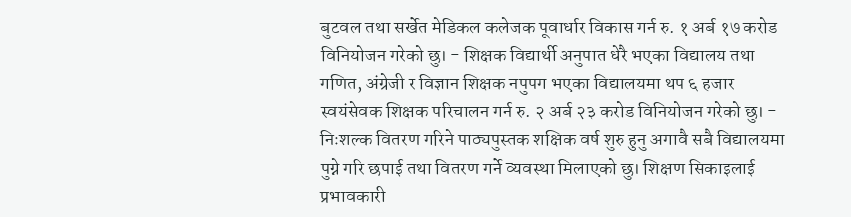बुटवल तथा सर्खेत मेडिकल कलेजक पूवार्धार विकास गर्न रु. १ अर्ब १७ करोड विनियोजन गरेको छु। - शिक्षक विद्यार्थी अनुपात धेरै भएका विद्यालय तथा गणित, अंग्रेजी र विज्ञान शिक्षक नपुपग भएका विद्यालयमा थप ६ हजार
स्वयंसेवक शिक्षक परिचालन गर्न रु. २ अर्ब २३ करोड विनियोजन गरेको छु। - निःशल्क वितरण गरिने पाठ्यपुस्तक शक्षिक वर्ष शुरु हुनु अगावै सबै विद्यालयमा पुग्ने गरि छपाई तथा वितरण गर्ने व्यवस्था मिलाएको छु। शिक्षण सिकाइलाई प्रभावकारी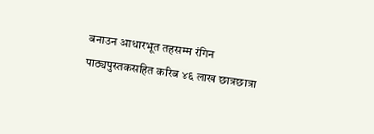बनाउन आधारभूत तहसम्म रंगिन पाठ्यपुस्तकसहित करिब ४६ लाख छात्रछात्रा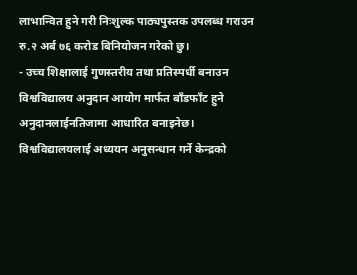लाभान्वित हुने गरी निःशुल्क पाठ्यपुस्तक उपलब्ध गराउन रु.२ अर्ब ७६ करोड बिनियोजन गरेको छु।
- उच्च शिक्षालाई गुणस्तरीय तथा प्रतिस्पर्धी बनाउन विश्वविद्यालय अनुदान आयोग मार्फत बाँडफाँट हुने अनुदानलाईनतिजामा आधारित बनाइनेछ। विश्वविद्यालयलाई अध्ययन अनुसन्धान गर्ने केन्द्रको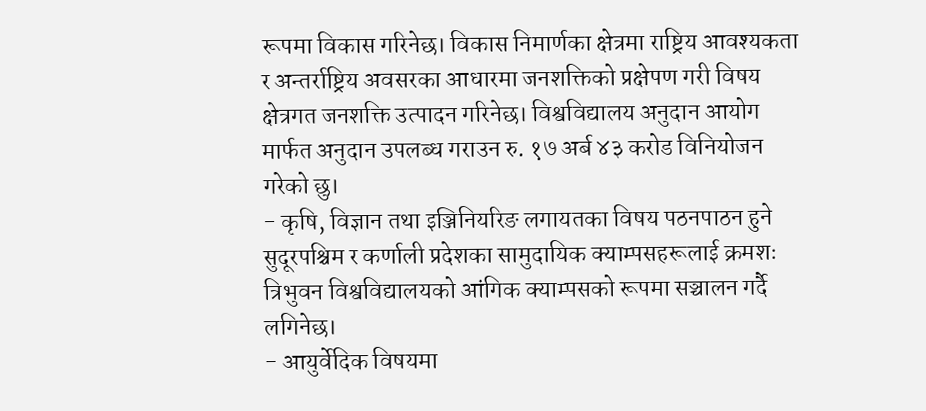रूपमा विकास गरिनेछ। विकास निमार्णका क्षेत्रमा राष्ट्रिय आवश्यकता र अन्तर्राष्ट्रिय अवसरका आधारमा जनशक्तिको प्रक्षेपण गरी विषय क्षेत्रगत जनशक्ति उत्पादन गरिनेछ। विश्वविद्यालय अनुदान आयोग मार्फत अनुदान उपलब्ध गराउन रु. १७ अर्ब ४३ करोड विनियोजन गरेको छु।
- कृषि, विज्ञान तथा इञ्जिनियरिङ लगायतका विषय पठनपाठन हुने सुदूरपश्चिम र कर्णाली प्रदेशका सामुदायिक क्याम्पसहरूलाई क्रमशः त्रिभुवन विश्वविद्यालयको आंगिक क्याम्पसको रूपमा सञ्चालन गर्दै लगिनेछ।
- आयुर्वेदिक विषयमा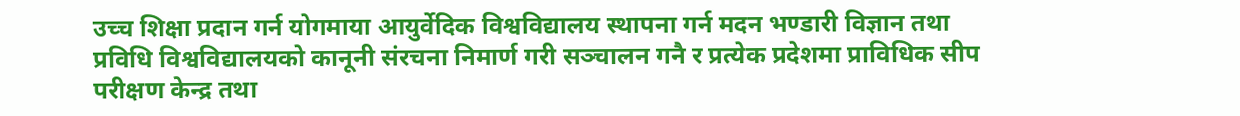उच्च शिक्षा प्रदान गर्न योगमाया आयुर्वेदिक विश्वविद्यालय स्थापना गर्न मदन भण्डारी विज्ञान तथा प्रविधि विश्वविद्यालयको कानूनी संरचना निमार्ण गरी सञ्चालन गनै र प्रत्येक प्रदेशमा प्राविधिक सीप परीक्षण केन्द्र तथा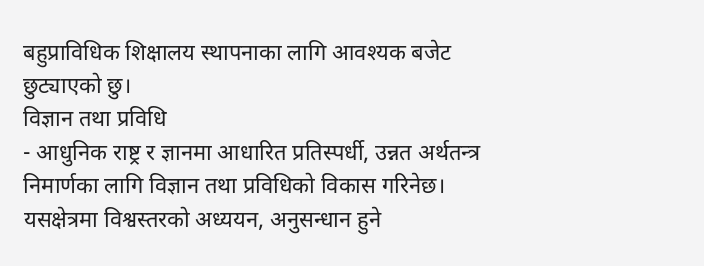बहुप्राविधिक शिक्षालय स्थापनाका लागि आवश्यक बजेट छुट्याएको छु।
विज्ञान तथा प्रविधि
- आधुनिक राष्ट्र र ज्ञानमा आधारित प्रतिस्पर्धी, उन्नत अर्थतन्त्र निमार्णका लागि विज्ञान तथा प्रविधिको विकास गरिनेछ। यसक्षेत्रमा विश्वस्तरको अध्ययन, अनुसन्धान हुने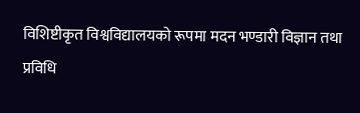विशिष्टीकृत विश्वविद्यालयको रूपमा मदन भण्डारी विज्ञान तथा प्रविधि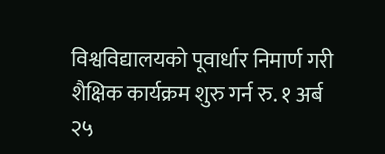विश्वविद्यालयको पूवार्धार निमार्ण गरी शैक्षिक कार्यक्रम शुरु गर्न रु. १ अर्ब २५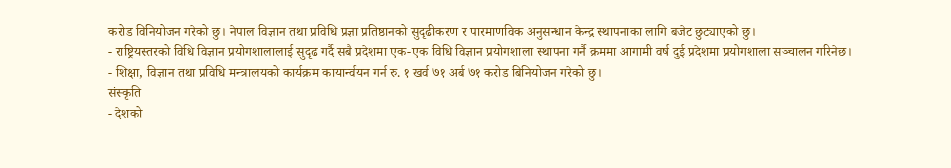करोड विनियोजन गरेको छु। नेपाल विज्ञान तथा प्रविधि प्रज्ञा प्रतिष्ठानको सुदृढीकरण र पारमाणविक अनुसन्धान केन्द्र स्थापनाका लागि बजेट छुट्याएको छु।
- राष्ट्रियस्तरको विधि विज्ञान प्रयोगशालालाई सुदृढ गर्दै सबै प्रदेशमा एक-एक विधि विज्ञान प्रयोगशाला स्थापना गर्नै क्रममा आगामी वर्ष दुई प्रदेशमा प्रयोगशाला सञ्चालन गरिनेछ।
- शिक्षा, विज्ञान तथा प्रविधि मन्त्रालयको कार्यक्रम कायार्न्वयन गर्न रु. १ खर्व ७१ अर्ब ७१ करोड बिनियोजन गरेको छु।
संस्कृति
- देशको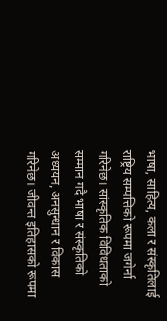भाषा, साहित्य, कला र संस्कृतिलाई राष्ट्रिय सम्पत्तिको रूपमा जगेर्ना गरिनेछ। सांस्कृतिक विविधताको सम्मान गदै भाषा र संस्कृतिको अध्ययन, अनसुन्धान र विकास गरिनेछ। जीवन्त इतिहासको रूपमा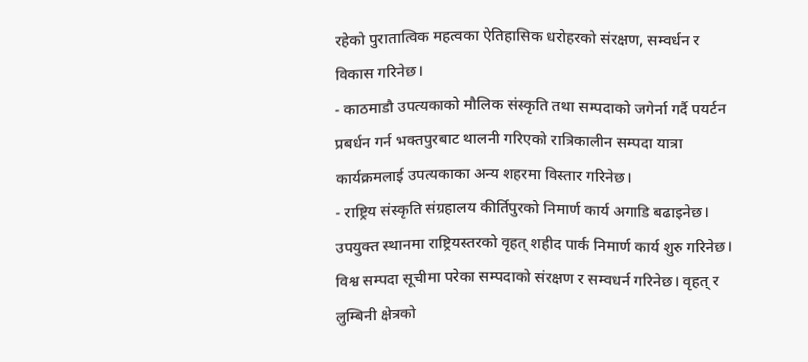रहेको पुरातात्विक महत्वका ऐतिहासिक धरोहरको संरक्षण, सम्वर्धन र विकास गरिनेछ।
- काठमाडौ उपत्यकाको मौलिक संस्कृति तथा सम्पदाको जगेर्ना गर्दै पयर्टन प्रबर्धन गर्न भक्तपुरबाट थालनी गरिएको रात्रिकालीन सम्पदा यात्रा कार्यक्रमलाई उपत्यकाका अन्य शहरमा विस्तार गरिनेछ।
- राष्ट्रिय संस्कृति संग्रहालय कीर्तिपुरको निमार्ण कार्य अगाडि बढाइनेछ। उपयुक्त स्थानमा राष्ट्रियस्तरको वृहत् शहीद पार्क निमार्ण कार्य शुरु गरिनेछ। विश्व सम्पदा सूचीमा परेका सम्पदाको संरक्षण र सम्वधर्न गरिनेछ। वृहत् र लुम्बिनी क्षेत्रको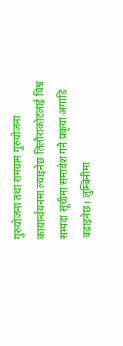गुरुयोजना तथा रामग्राम गुरुयोजना कायार्न्वयनमा ल्याइनेछ तिलौराकोटलाई विश्व सम्पदा सूचीमा समावेश गनै प्रकृया अगाडि बढाइनेछ। लुम्बिनीमा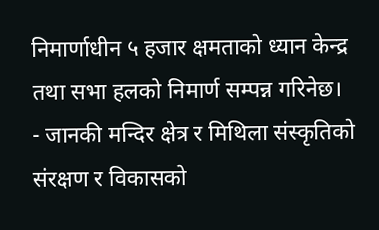निमार्णाधीन ५ हजार क्षमताको ध्यान केन्द्र तथा सभा हलको निमार्ण सम्पन्न गरिनेछ।
- जानकी मन्दिर क्षेत्र र मिथिला संस्कृतिको संरक्षण र विकासको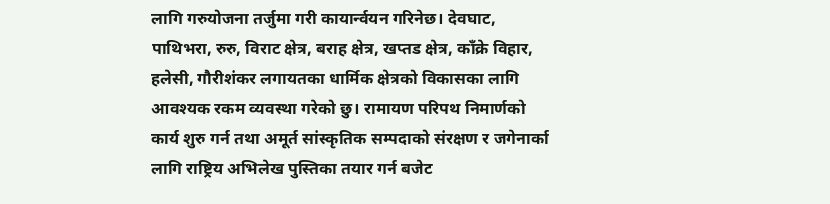लागि गरुयोजना तर्जुमा गरी कायार्न्वयन गरिनेछ। देवघाट, पाथिभरा, रुरु, विराट क्षेत्र, बराह क्षेत्र, खप्तड क्षेत्र, काँक्रे विहार, हलेसी, गौरीशंकर लगायतका धार्मिक क्षेत्रको विकासका लागि आवश्यक रकम व्यवस्था गरेको छु। रामायण परिपथ निमार्णको कार्य शुरु गर्न तथा अमूर्त सांस्कृतिक सम्पदाको संरक्षण र जगेनार्का लागि राष्ट्रिय अभिलेख पुस्तिका तयार गर्न बजेट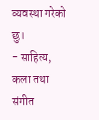व्यवस्था गरेको छु।
- साहित्य, कला तथा संगीत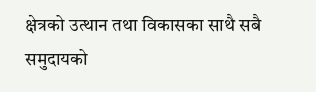क्षेत्रको उत्थान तथा विकासका साथै सबै समुदायको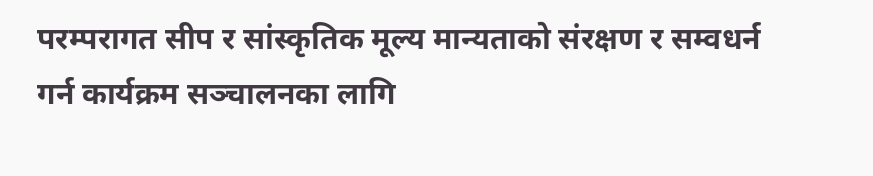परम्परागत सीप र सांस्कृतिक मूल्य मान्यताको संरक्षण र सम्वधर्न गर्न कार्यक्रम सञ्चालनका लागि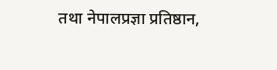तथा नेपालप्रज्ञा प्रतिष्ठान,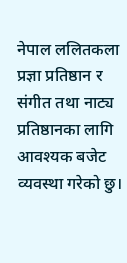नेपाल ललितकला प्रज्ञा प्रतिष्ठान र संगीत तथा नाट्य प्रतिष्ठानका लागि आवश्यक बजेट व्यवस्था गरेको छु।